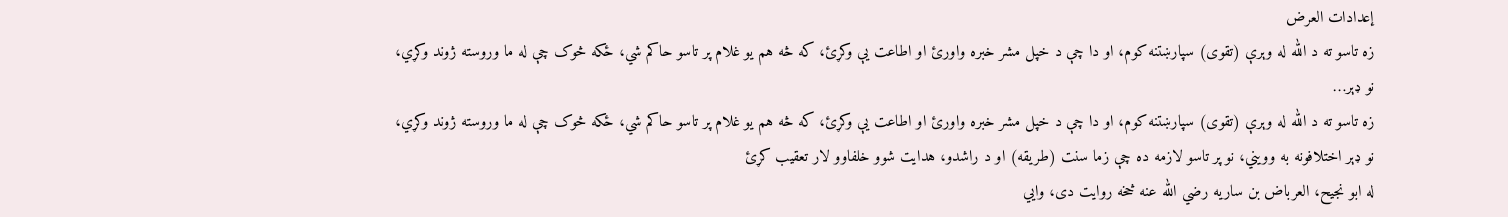إعدادات العرض
زه تاسو ته د الله له وېرې (تقوى) سپارښتنه کوم، او دا چې د خپل مشر خبره واورئ او اطاعت یې وکړئ، که څه هم یو غلام پر تاسو حاکم شي، ځکه څوک چې له ما وروسته ژوند وکړي، نو ډېر…
زه تاسو ته د الله له وېرې (تقوى) سپارښتنه کوم، او دا چې د خپل مشر خبره واورئ او اطاعت یې وکړئ، که څه هم یو غلام پر تاسو حاکم شي، ځکه څوک چې له ما وروسته ژوند وکړي، نو ډېر اختلافونه به وویني، نو پر تاسو لازمه ده چې زما سنت (طریقه) او د راشدو، هدایت شوو خلفاوو لار تعقیب کړئ
له ابو نجیح، العرباض بن ساریه رضي الله عنه څخه روایت دی، وايي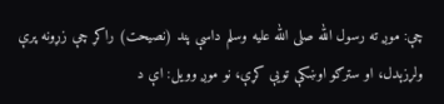چې: موږ ته رسول الله صلى الله عليه وسلم داسې پند (نصیحت) راکړ چې زړونه پرې ولړزېدل، او سترګو اوښکې تویې کړې، نو موږ وویل: اې د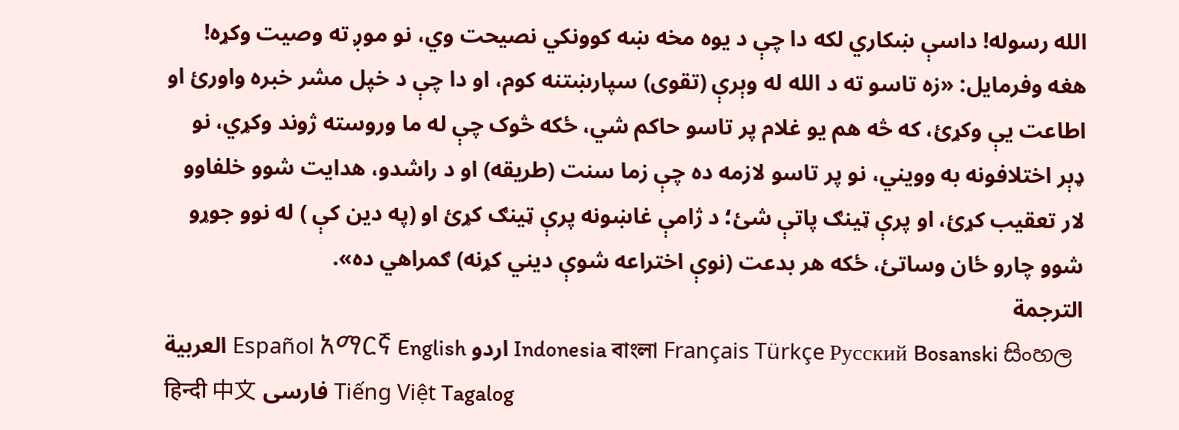الله رسوله! داسې ښکاري لکه دا چې د یوه مخه ښه کوونکي نصیحت وي، نو موږ ته وصیت وکړه! هغه وفرمايل: «زه تاسو ته د الله له وېرې (تقوى) سپارښتنه کوم، او دا چې د خپل مشر خبره واورئ او اطاعت یې وکړئ، که څه هم یو غلام پر تاسو حاکم شي، ځکه څوک چې له ما وروسته ژوند وکړي، نو ډېر اختلافونه به وویني، نو پر تاسو لازمه ده چې زما سنت (طریقه) او د راشدو، هدایت شوو خلفاوو لار تعقیب کړئ، او پرې ټینګ پاتې شئ؛ د ژامې غاښونه پرې ټینګ کړئ او (په دین کې ) له نوو جوړو شوو چارو ځان وساتئ، ځکه هر بدعت (نوې اختراعه شوې دیني کړنه) ګمراهي ده».
الترجمة
العربية Español አማርኛ English اردو Indonesia বাংলা Français Türkçe Русский Bosanski සිංහල हिन्दी 中文 فارسی Tiếng Việt Tagalog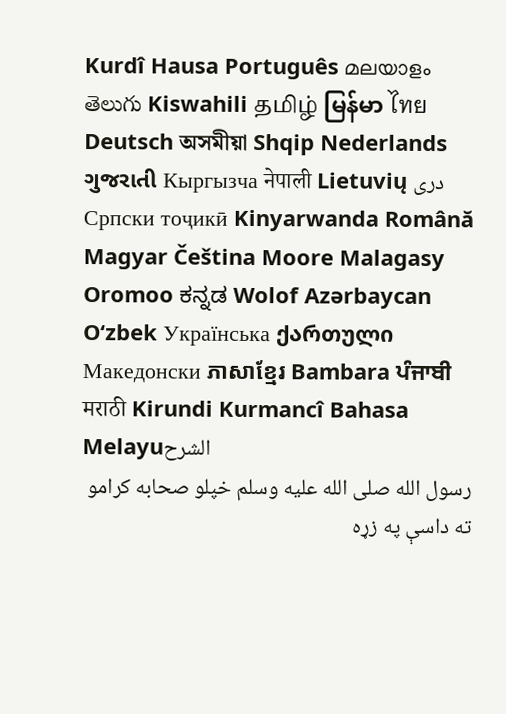Kurdî Hausa Português മലയാളം తెలుగు Kiswahili தமிழ் မြန်မာ ไทย Deutsch অসমীয়া Shqip Nederlands ગુજરાતી Кыргызча नेपाली Lietuvių دری Српски тоҷикӣ Kinyarwanda Română Magyar Čeština Moore Malagasy Oromoo ಕನ್ನಡ Wolof Azərbaycan O‘zbek Українська ქართული Македонски ភាសាខ្មែរ Bambara ਪੰਜਾਬੀ मराठी Kirundi Kurmancî Bahasa Melayuالشرح
رسول الله صلی الله علیه وسلم خپلو صحابه کرامو ته داسې په زړه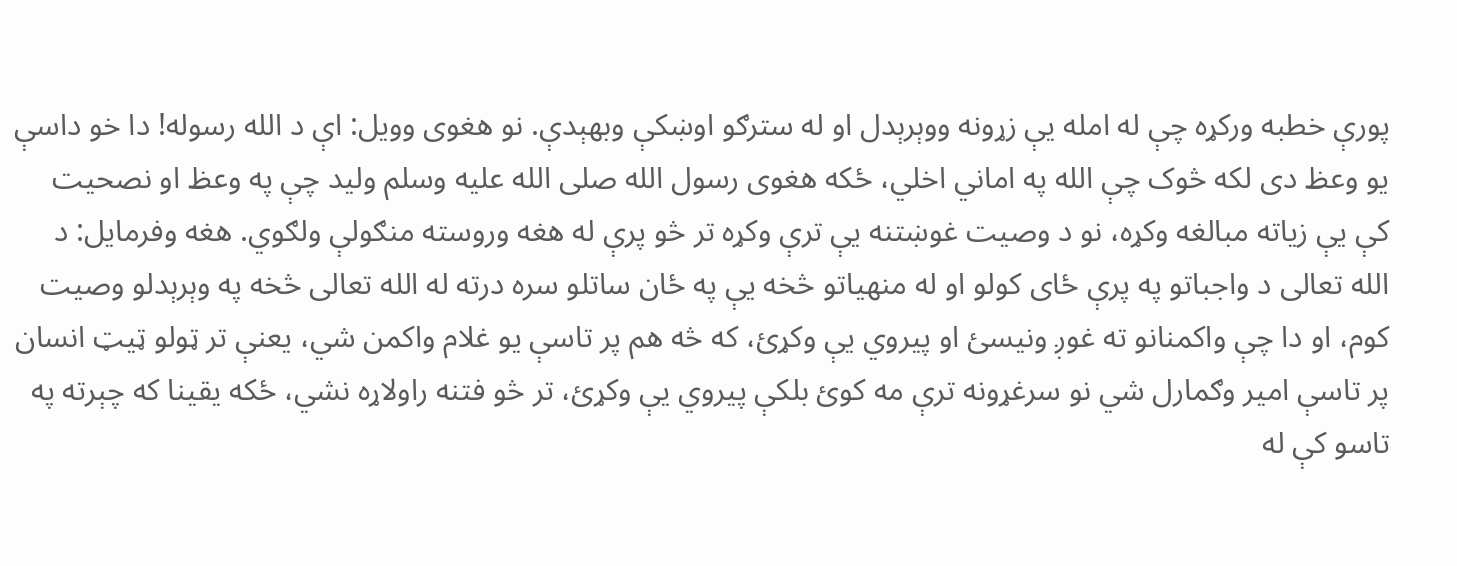پورې خطبه ورکړه چې له امله یې زړونه ووېرېدل او له سترګو اوښکې وبهېدې. نو هغوی وویل: اې د الله رسوله! دا خو داسې یو وعظ دی لکه څوک چې الله په اماني اخلي، ځکه هغوی رسول الله صلی الله علیه وسلم ولید چې په وعظ او نصحیت کې یې زیاته مبالغه وکړه، نو د وصیت غوښتنه یې ترې وکړه تر څو پرې له هغه وروسته منګولې ولګوي. هغه وفرمایل: د الله تعالی د واجباتو په پرې ځای کولو او له منهیاتو څخه یې په ځان ساتلو سره درته له الله تعالی څخه په وېرېدلو وصیت کوم، او دا چې واکمنانو ته غوږ ونیسئ او پيروي یې وکړئ، که څه هم پر تاسې یو غلام واکمن شي، یعنې تر ټولو ټیټ انسان پر تاسې امیر وګمارل شي نو سرغړونه ترې مه کوئ بلکې پیروي یې وکړئ، تر څو فتنه راولاړه نشي، ځکه یقینا که چېرته په تاسو کې له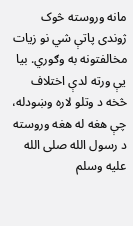مانه وروسته څوک ژوندی پاتې شي نو زیات مخالفتونه به وګوري. بیا یې ورته لدې اختلاف څخه د وتلو لاره وښودله، چې هغه له هغه وروسته د رسول الله صلی الله علیه وسلم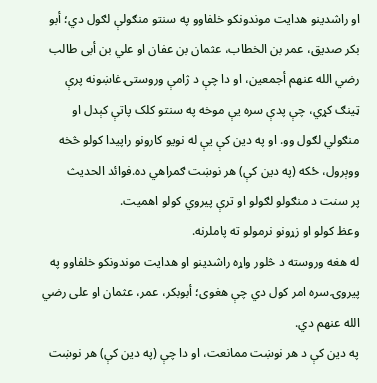او راشدینو هدایت موندونکو خلفاوو په سنتو منګولې لګول دي؛ أبو بکر صدیق، عمر بن الخطاب، عثمان بن عفان او علي بن أبی طالب رضي الله عنهم أجمعین، او دا چې د ژامې وروستۍ غاښونه پرې ټینګ کړي، چې پدې سره یې موخه په سنتو کلک پاتې کېدل او منګولي لګول وو. او په دین کې یې له نویو کارونو راپیدا کولو څخه ووېرول، ځکه (په دین کې) هر نوښت ګمراهي ده.فوائد الحديث
پر سنت د منګولو لګولو او ترې پیروي کولو اهمیت.
وعظ کولو او زړونو نرمولو ته پاملرنه.
له هغه وروسته د څلور واړه راشدینو او هدایت موندونکو خلفاوو په پیروۍ سره امر کول دي چې هغوی؛ أبوبکر، عمر، عثمان او علی رضي الله عنهم دي.
په دین کې د هر نوښت ممانعت، او دا چې (په دین کې) هر نوښت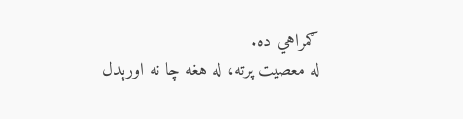ګمراهي ده.
له معصیت پرته، له هغه چا نه اورېدل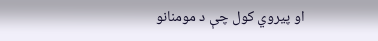او پیروي کول چې د مومنانو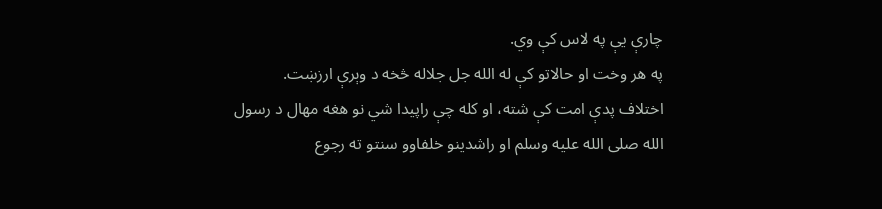چارې یې په لاس کې وي.
په هر وخت او حالاتو کې له الله جل جلاله څخه د وېرې ارزښت.
اختلاف پدې امت کې شته، او کله چې راپيدا شي نو هغه مهال د رسول الله صلی الله علیه وسلم او راشدینو خلفاوو سنتو ته رجوع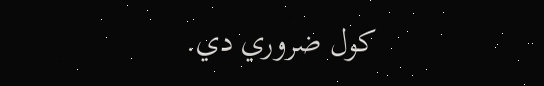کول ضروري دي.